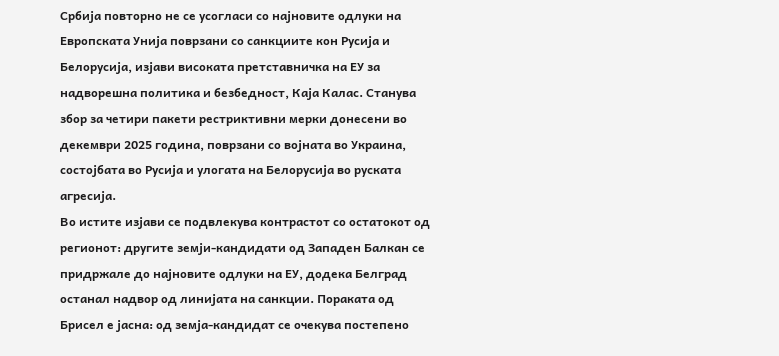Србија повторно не се усогласи со најновите одлуки на Европската Унија поврзани со санкциите кон Русија и Белорусија, изјави високата претставничка на ЕУ за надворешна политика и безбедност, Каја Калас. Станува збор за четири пакети рестриктивни мерки донесени во декември 2025 година, поврзани со војната во Украина, состојбата во Русија и улогата на Белорусија во руската агресија.
Во истите изјави се подвлекува контрастот со остатокот од регионот: другите земји-кандидати од Западен Балкан се придржале до најновите одлуки на ЕУ, додека Белград останал надвор од линијата на санкции. Пораката од Брисел е јасна: од земја-кандидат се очекува постепено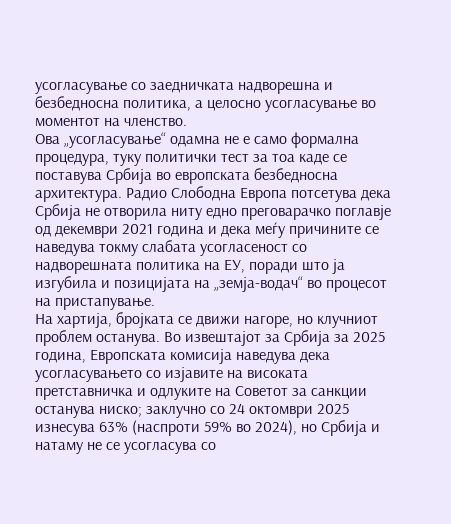усогласување со заедничката надворешна и безбедносна политика, а целосно усогласување во моментот на членство.
Ова „усогласување“ одамна не е само формална процедура, туку политички тест за тоа каде се поставува Србија во европската безбедносна архитектура. Радио Слободна Европа потсетува дека Србија не отворила ниту едно преговарачко поглавје од декември 2021 година и дека меѓу причините се наведува токму слабата усогласеност со надворешната политика на ЕУ, поради што ја изгубила и позицијата на „земја-водач“ во процесот на пристапување.
На хартија, бројката се движи нагоре, но клучниот проблем останува. Во извештајот за Србија за 2025 година, Европската комисија наведува дека усогласувањето со изјавите на високата претставничка и одлуките на Советот за санкции останува ниско; заклучно со 24 октомври 2025 изнесува 63% (наспроти 59% во 2024), но Србија и натаму не се усогласува со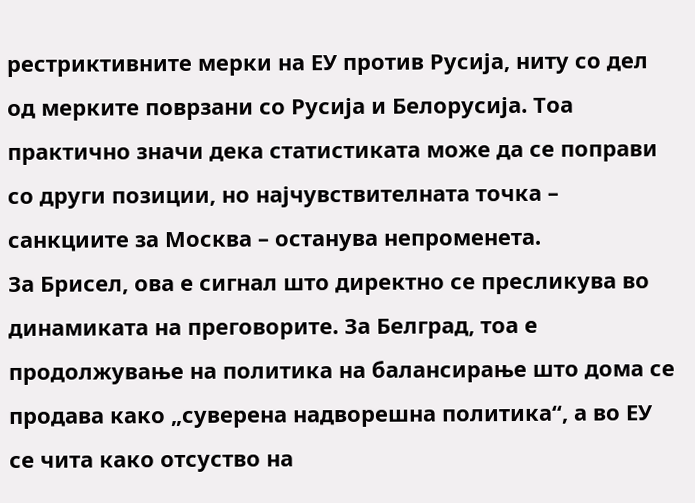рестриктивните мерки на ЕУ против Русија, ниту со дел од мерките поврзани со Русија и Белорусија. Тоа практично значи дека статистиката може да се поправи со други позиции, но најчувствителната точка – санкциите за Москва – останува непроменета.
За Брисел, ова е сигнал што директно се пресликува во динамиката на преговорите. За Белград, тоа е продолжување на политика на балансирање што дома се продава како „суверена надворешна политика“, а во ЕУ се чита како отсуство на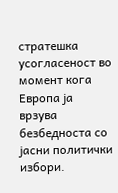стратешка усогласеност во момент кога Европа ја врзува безбедноста со јасни политички избори.